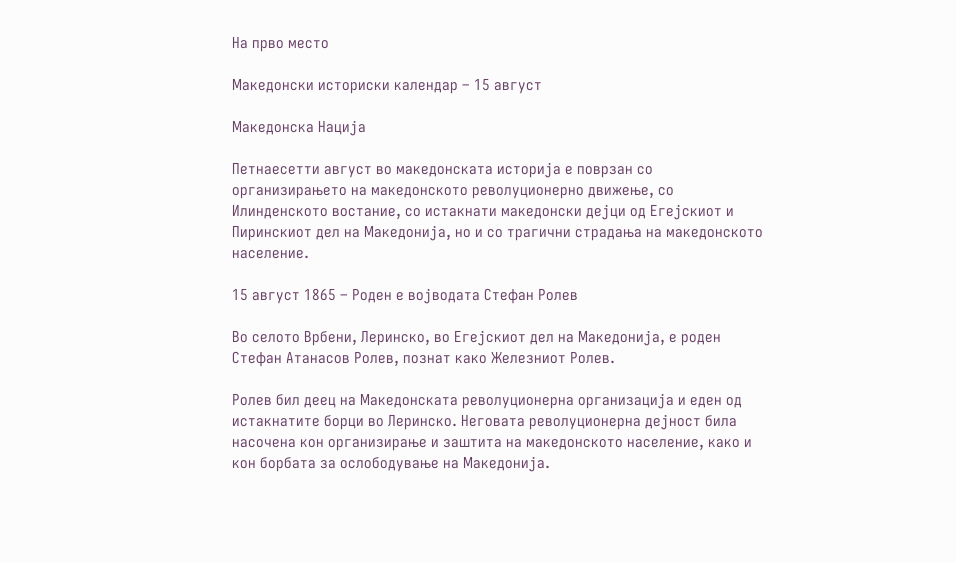На прво место

Македонски историски календар – 15 август

Македонска Нација

Петнаесетти август во македонската историја е поврзан со организирањето на македонското револуционерно движење, со Илинденското востание, со истакнати македонски дејци од Егејскиот и Пиринскиот дел на Македонија, но и со трагични страдања на македонското население.

15 август 1865 – Роден е војводата Стефан Ролев

Во селото Врбени, Леринско, во Егејскиот дел на Македонија, е роден Стефан Атанасов Ролев, познат како Железниот Ролев.

Ролев бил деец на Македонската револуционерна организација и еден од истакнатите борци во Леринско. Неговата револуционерна дејност била насочена кон организирање и заштита на македонското население, како и кон борбата за ослободување на Македонија.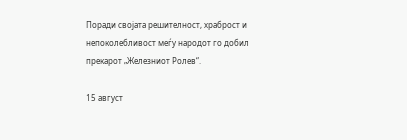Поради својата решителност, храброст и непоколебливост меѓу народот го добил прекарот „Железниот Ролев“.

15 август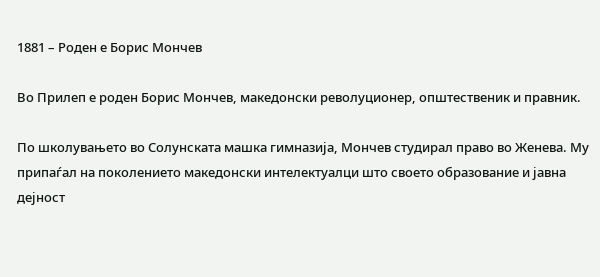1881 – Роден е Борис Мончев

Во Прилеп е роден Борис Мончев, македонски револуционер, општественик и правник.

По школувањето во Солунската машка гимназија, Мончев студирал право во Женева. Му припаѓал на поколението македонски интелектуалци што своето образование и јавна дејност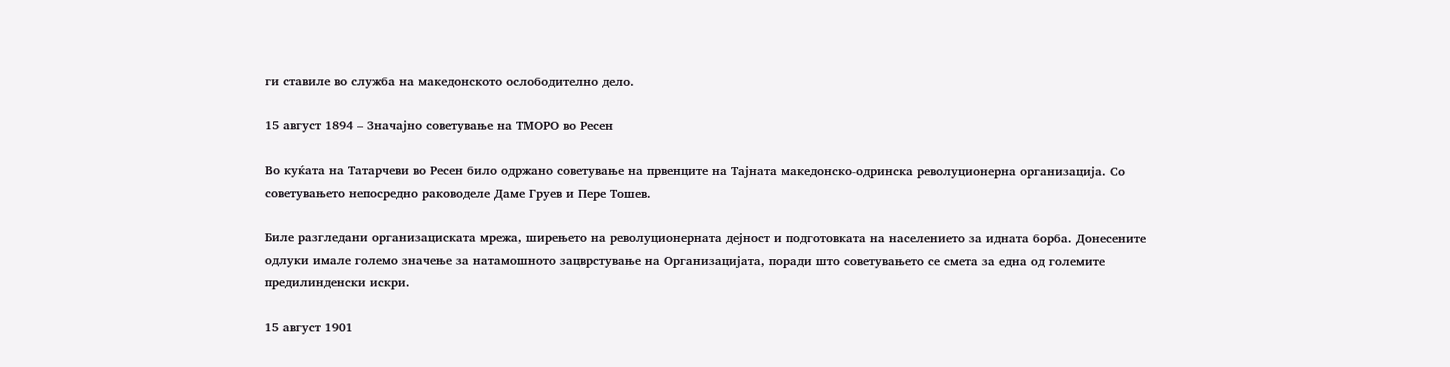ги ставиле во служба на македонското ослободително дело.

15 август 1894 – Значајно советување на ТМОРО во Ресен

Во куќата на Татарчеви во Ресен било одржано советување на првенците на Тајната македонско-одринска револуционерна организација. Со советувањето непосредно раководеле Даме Груев и Пере Тошев.

Биле разгледани организациската мрежа, ширењето на револуционерната дејност и подготовката на населението за идната борба. Донесените одлуки имале големо значење за натамошното зацврстување на Организацијата, поради што советувањето се смета за една од големите предилинденски искри.

15 август 1901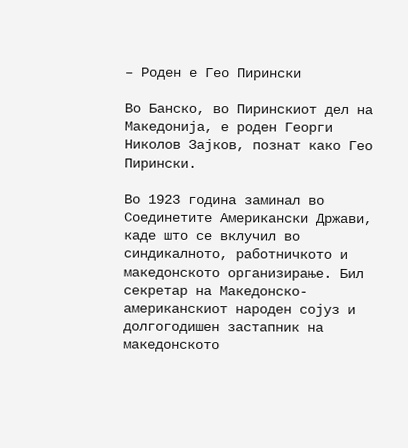– Роден е Гео Пирински

Во Банско, во Пиринскиот дел на Македонија, е роден Георги Николов Зајков, познат како Гео Пирински.

Во 1923 година заминал во Соединетите Американски Држави, каде што се вклучил во синдикалното, работничкото и македонското организирање. Бил секретар на Македонско-американскиот народен сојуз и долгогодишен застапник на македонското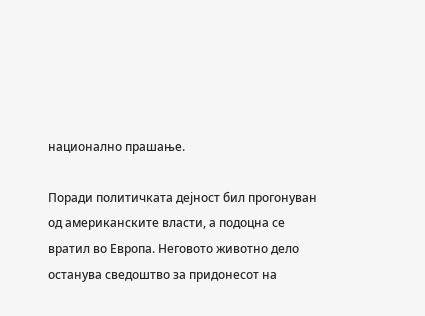национално прашање.

Поради политичката дејност бил прогонуван од американските власти, а подоцна се вратил во Европа. Неговото животно дело останува сведоштво за придонесот на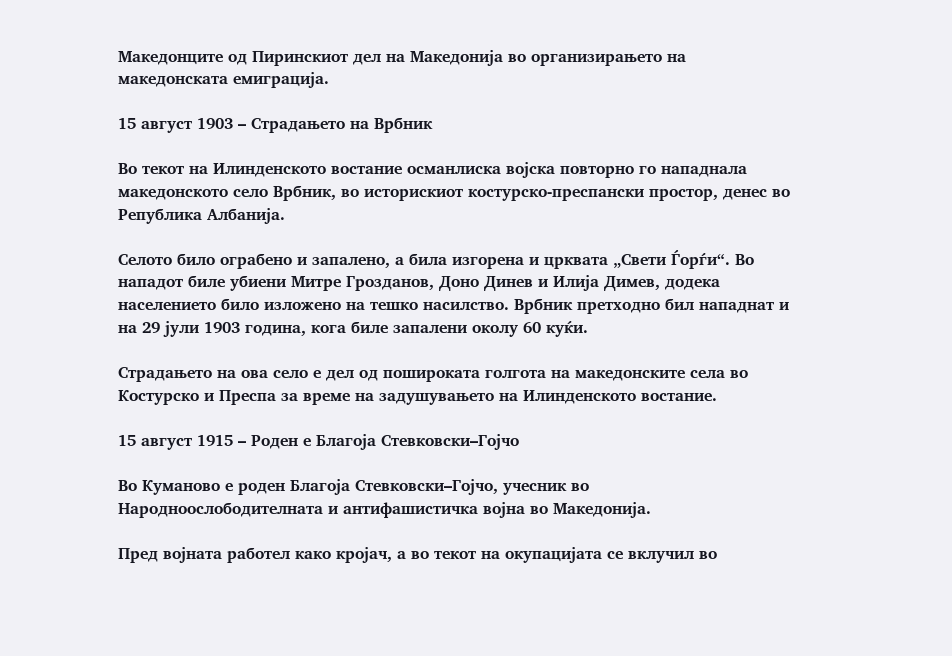Македонците од Пиринскиот дел на Македонија во организирањето на македонската емиграција.

15 август 1903 – Страдањето на Врбник

Во текот на Илинденското востание османлиска војска повторно го нападнала македонското село Врбник, во историскиот костурско-преспански простор, денес во Република Албанија.

Селото било ограбено и запалено, а била изгорена и црквата „Свети Ѓорѓи“. Во нападот биле убиени Митре Грозданов, Доно Динев и Илија Димев, додека населението било изложено на тешко насилство. Врбник претходно бил нападнат и на 29 јули 1903 година, кога биле запалени околу 60 куќи.

Страдањето на ова село е дел од пошироката голгота на македонските села во Костурско и Преспа за време на задушувањето на Илинденското востание.

15 август 1915 – Роден е Благоја Стевковски–Гојчо

Во Куманово е роден Благоја Стевковски–Гојчо, учесник во Народноослободителната и антифашистичка војна во Македонија.

Пред војната работел како кројач, а во текот на окупацијата се вклучил во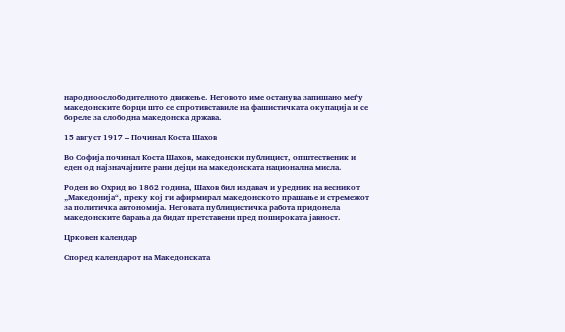народноослободителното движење. Неговото име останува запишано меѓу македонските борци што се спротивставиле на фашистичката окупација и се бореле за слободна македонска држава.

15 август 1917 – Починал Коста Шахов

Во Софија починал Коста Шахов, македонски публицист, општественик и еден од најзначајните рани дејци на македонската национална мисла.

Роден во Охрид во 1862 година, Шахов бил издавач и уредник на весникот „Македонија“, преку кој ги афирмирал македонското прашање и стремежот за политичка автономија. Неговата публицистичка работа придонела македонските барања да бидат претставени пред пошироката јавност.

Црковен календар

Според календарот на Македонската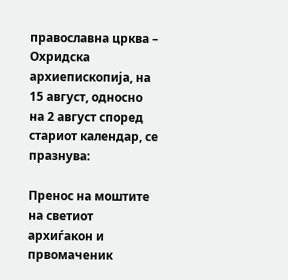православна црква – Охридска архиепископија, на 15 август, односно на 2 август според стариот календар, се празнува:

Пренос на моштите на светиот архиѓакон и првомаченик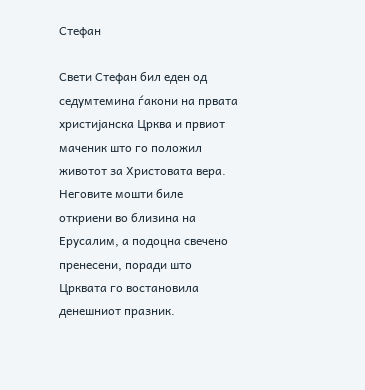Стефан

Свети Стефан бил еден од седумтемина ѓакони на првата христијанска Црква и првиот маченик што го положил животот за Христовата вера. Неговите мошти биле откриени во близина на Ерусалим, а подоцна свечено пренесени, поради што Црквата го востановила денешниот празник.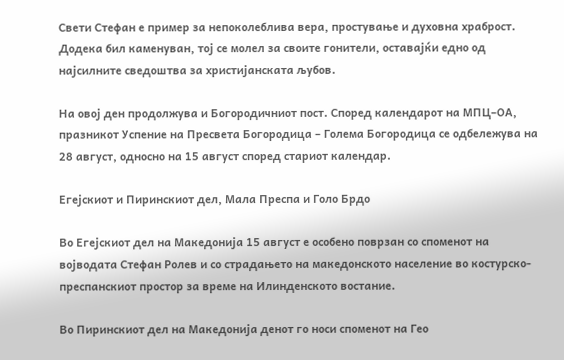Свети Стефан е пример за непоколеблива вера, простување и духовна храброст. Додека бил каменуван, тој се молел за своите гонители, оставајќи едно од најсилните сведоштва за христијанската љубов.

На овој ден продолжува и Богородичниот пост. Според календарот на МПЦ–ОА, празникот Успение на Пресвета Богородица – Голема Богородица се одбележува на 28 август, односно на 15 август според стариот календар.

Егејскиот и Пиринскиот дел, Мала Преспа и Голо Брдо

Во Егејскиот дел на Македонија 15 август е особено поврзан со споменот на војводата Стефан Ролев и со страдањето на македонското население во костурско-преспанскиот простор за време на Илинденското востание.

Во Пиринскиот дел на Македонија денот го носи споменот на Гео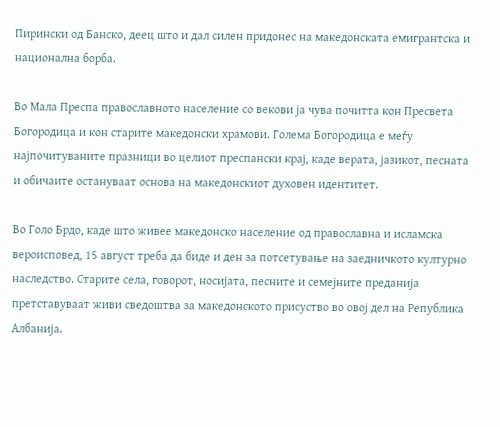Пирински од Банско, деец што и дал силен придонес на македонската емигрантска и национална борба.

Во Мала Преспа православното население со векови ја чува почитта кон Пресвета Богородица и кон старите македонски храмови. Голема Богородица е меѓу најпочитуваните празници во целиот преспански крај, каде верата, јазикот, песната и обичаите остануваат основа на македонскиот духовен идентитет.

Во Голо Брдо, каде што живее македонско население од православна и исламска вероисповед, 15 август треба да биде и ден за потсетување на заедничкото културно наследство. Старите села, говорот, носијата, песните и семејните преданија претставуваат живи сведоштва за македонското присуство во овој дел на Република Албанија.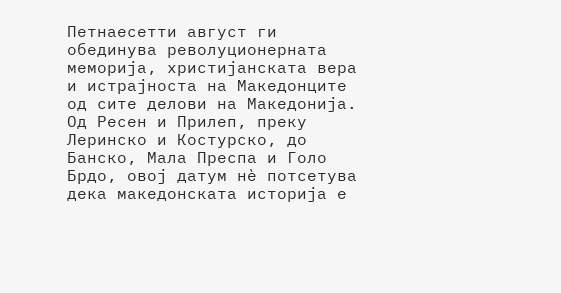Петнаесетти август ги обединува револуционерната меморија, христијанската вера и истрајноста на Македонците од сите делови на Македонија. Од Ресен и Прилеп, преку Леринско и Костурско, до Банско, Мала Преспа и Голо Брдо, овој датум нè потсетува дека македонската историја е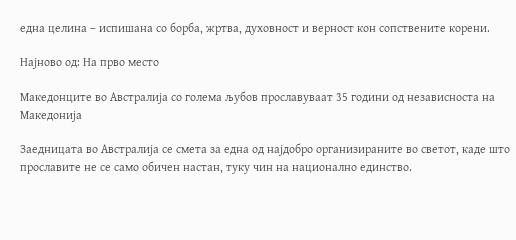една целина – испишана со борба, жртва, духовност и верност кон сопствените корени.

Најново од: На прво место

Македонците во Австралија со голема љубов прославуваат 35 години од независноста на Македонија

Заедницата во Австралија се смета за една од најдобро организираните во светот, каде што прославите не се само обичен настан, туку чин на национално единство.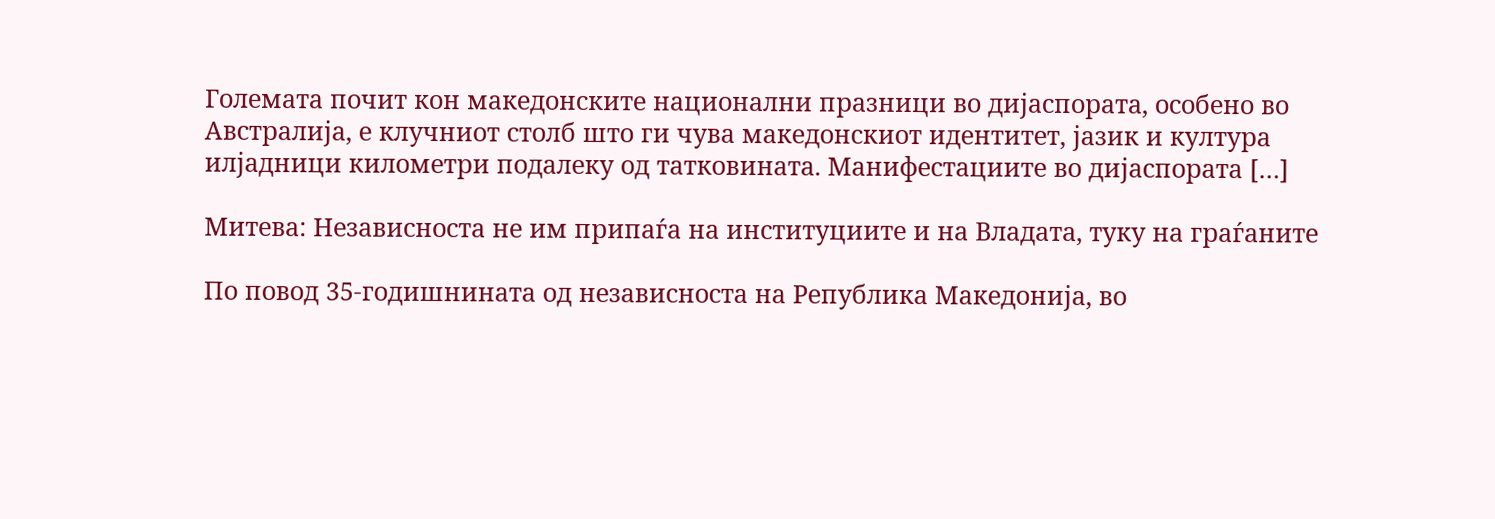Големата почит кон македонските национални празници во дијаспората, особено во Австралија, е клучниот столб што ги чува македонскиот идентитет, јазик и култура илјадници километри подалеку од татковината. Манифестациите во дијаспората […]

Митева: Независноста не им припаѓа на институциите и на Владата, туку на граѓаните

По повод 35-годишнината од независноста на Република Македонија, во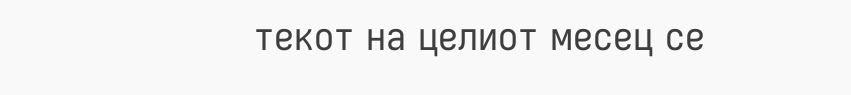текот на целиот месец се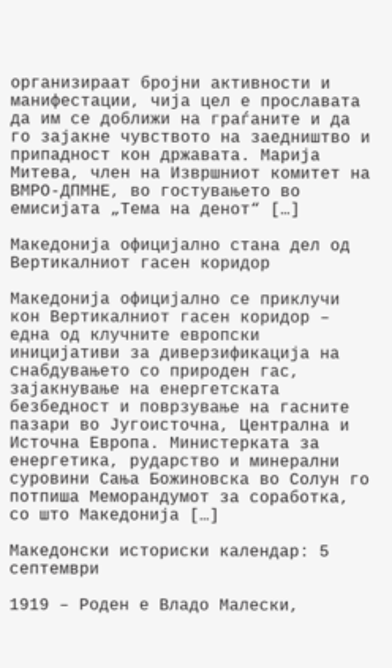организираат бројни активности и манифестации, чија цел е прославата да им се доближи на граѓаните и да го зајакне чувството на заедништво и припадност кон државата. Марија Митева, член на Извршниот комитет на ВМРО-ДПМНЕ, во гостувањето во емисијата „Тема на денот“ […]

Македонија официјално стана дел од Вертикалниот гасен коридор

Македонија официјално се приклучи кон Вертикалниот гасен коридор – една од клучните европски иницијативи за диверзификација на снабдувањето со природен гас, зајакнување на енергетската безбедност и поврзување на гасните пазари во Југоисточна, Централна и Источна Европа. Министерката за енергетика, рударство и минерални суровини Сања Божиновска во Солун го потпиша Меморандумот за соработка, со што Македонија […]

Македонски историски календар: 5 септември

1919 – Роден е Владо Малески,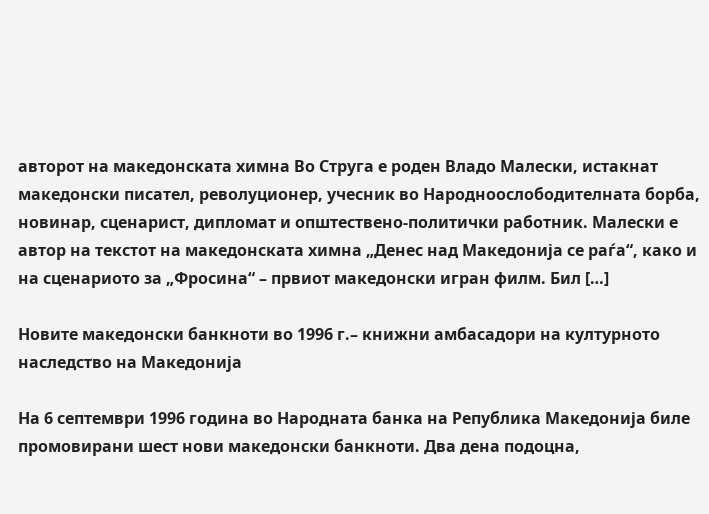авторот на македонската химна Во Струга е роден Владо Малески, истакнат македонски писател, револуционер, учесник во Народноослободителната борба, новинар, сценарист, дипломат и општествено-политички работник. Малески е автор на текстот на македонската химна „Денес над Македонија се раѓа“, како и на сценариото за „Фросина“ – првиот македонски игран филм. Бил […]

Новите македонски банкноти во 1996 г.– книжни амбасадори на културното наследство на Македонија

На 6 септември 1996 година во Народната банка на Република Македонија биле промовирани шест нови македонски банкноти. Два дена подоцна,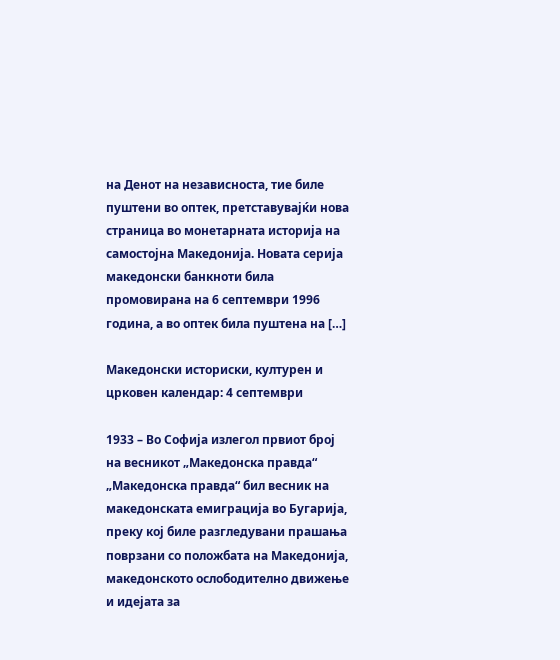на Денот на независноста, тие биле пуштени во оптек, претставувајќи нова страница во монетарната историја на самостојна Македонија. Новата серија македонски банкноти била промовирана на 6 септември 1996 година, а во оптек била пуштена на […]

Македонски историски, културен и црковен календар: 4 септември

1933 – Во Софија излегол првиот број на весникот „Македонска правда“ „Македонска правда“ бил весник на македонската емиграција во Бугарија, преку кој биле разгледувани прашања поврзани со положбата на Македонија, македонското ослободително движење и идејата за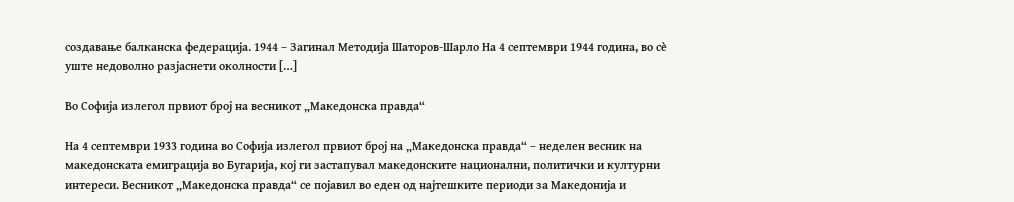создавање балканска федерација. 1944 – Загинал Методија Шаторов-Шарло На 4 септември 1944 година, во сè уште недоволно разјаснети околности […]

Во Софија излегол првиот број на весникот „Македонска правда“

На 4 септември 1933 година во Софија излегол првиот број на „Македонска правда“ – неделен весник на македонската емиграција во Бугарија, кој ги застапувал македонските национални, политички и културни интереси. Весникот „Македонска правда“ се појавил во еден од најтешките периоди за Македонија и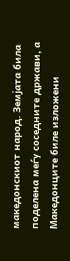македонскиот народ. Земјата била поделена меѓу соседните држави, а Македонците биле изложени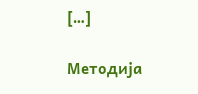[…]

Методија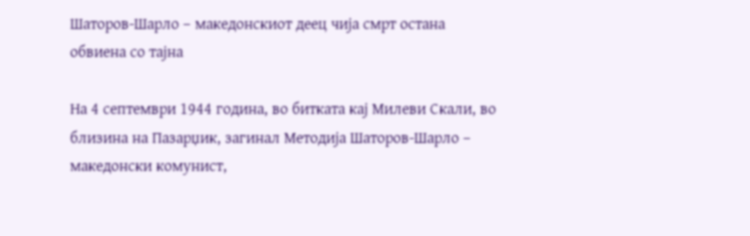Шаторов-Шарло – македонскиот деец чија смрт остана обвиена со тајна

На 4 септември 1944 година, во битката кај Милеви Скали, во близина на Пазарџик, загинал Методија Шаторов-Шарло – македонски комунист,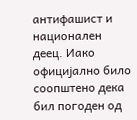антифашист и национален деец. Иако официјално било соопштено дека бил погоден од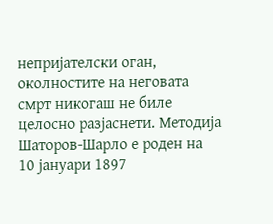непријателски оган, околностите на неговата смрт никогаш не биле целосно разјаснети. Методија Шаторов-Шарло е роден на 10 јануари 1897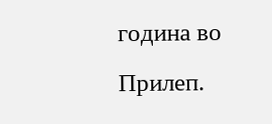година во Прилеп.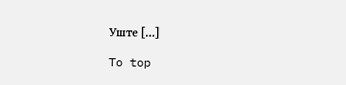Уште […]

To top